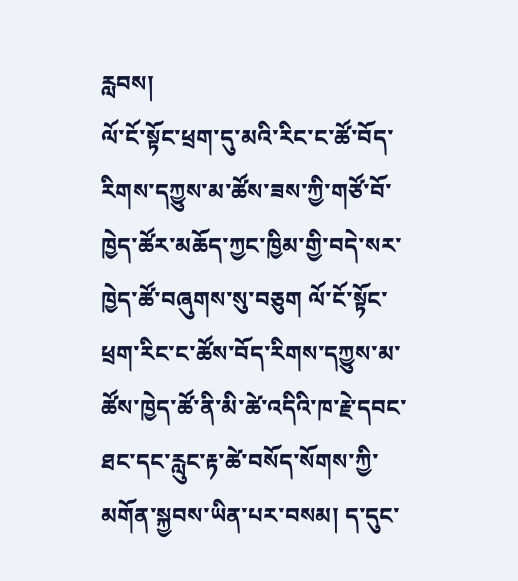རླབས།
ལོ་ངོ་སྟོང་ཕྲག་དུ་མའི་རིང་ང་ཚོ་བོད་རིགས་དཀྱུས་མ་ཚོས་ཟས་ཀྱི་གཙོ་བོ་ཁྱེད་ཚོར་མཆོད་ཀྱང་ཁྱིམ་གྱི་བདེ་སར་ཁྱེད་ཚོ་བཞུགས་སུ་བཅུག ལོ་ངོ་སྟོང་ཕྲག་རིང་ང་ཚོས་བོད་རིགས་དཀྱུས་མ་ཚོས་ཁྱེད་ཚོ་ནི་མི་ཚེ་འདིའི་ཁ་རྗེ་དབང་ཐང་དང་རླུང་རྟ་ཚེ་བསོད་སོགས་ཀྱི་མགོན་སྐྱབས་ཡིན་པར་བསམ། ད་དུང་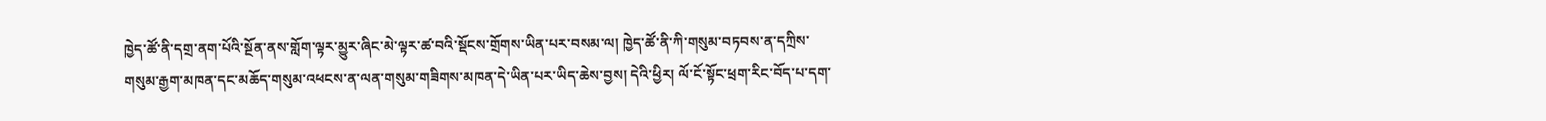ཁྱེད་ཚོ་ནི་དགྲ་ནག་པོའི་སྔོན་ནས་གློག་ལྟར་མྱུར་ཞིང་མེ་ལྟར་ཚ་བའི་སྡོངས་གྲོགས་ཡིན་པར་བསམ་ལ། ཁྱེད་ཚོ་ནི་ཀི་གསུམ་བཏབས་ན་དཀྲིས་གསུམ་རྒྱག་མཁན་དང་མཆོད་གསུམ་འཕངས་ན་ལན་གསུམ་གཟིགས་མཁན་དེ་ཡིན་པར་ཡིད་ཆེས་བྱས། དེའི་ཕྱིར། ལོ་ངོ་སྟོང་ཕྲག་རིང་བོད་པ་དག་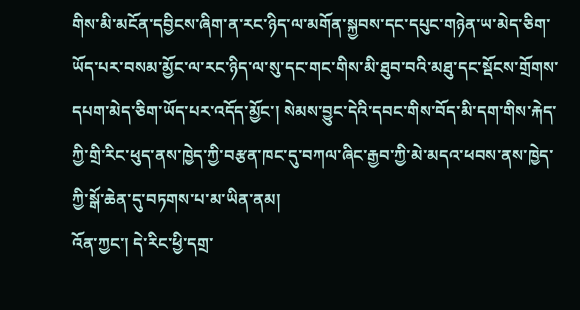གིས་མི་མངོན་དབྱིངས་ཞིག་ན་རང་ཉིད་ལ་མགོན་སྐྱབས་དང་དཔུང་གཉེན་ཡ་མེད་ཅིག་ཡོད་པར་བསམ་མྱོང་ལ་རང་ཉིད་ལ་སུ་དང་གང་གིས་མི་ཐུབ་བའི་མཐུ་དང་སྡོངས་གྲོགས་དཔག་མེད་ཅིག་ཡོད་པར་འདོད་མྱོང་། སེམས་བྱུང་དེའི་དབང་གིས་བོད་མི་དག་གིས་རྐེད་ཀྱི་གྲི་རིང་ཕུད་ནས་ཁྱེད་ཀྱི་བརྩན་ཁང་དུ་བཀལ་ཞིང་རྒྱབ་ཀྱི་མེ་མདའ་ཕབས་ནས་ཁྱེད་ཀྱི་སྒོ་ཆེན་དུ་བཏགས་པ་མ་ཡིན་ནམ།
འོན་ཀྱང་། དེ་རིང་ཕྱི་དགྲ་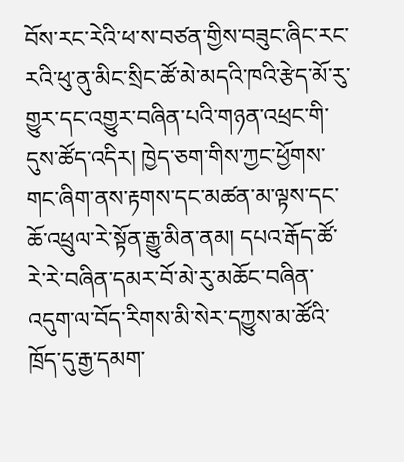བོས་རང་རེའི་ཕ་ས་བཙན་གྱིས་བཟུང་ཞིང་རང་རའི་ཕུ་ནུ་མིང་སྲིང་ཚོ་མེ་མདའི་ཁའི་རྩེད་མོ་རུ་གྱུར་དང་འགྱུར་བཞིན་པའི་གཉན་འཕྲང་གི་དུས་ཚོད་འདིར། ཁྱེད་ཅག་གིས་ཀྱང་ཕྱོགས་གང་ཞིག་ནས་རྟགས་དང་མཚན་མ་ལྟས་དང་ཆོ་འཕྲུལ་རེ་སྟོན་རྒྱུ་མིན་ནམ། དཔའ་རྒོད་ཚོ་རེ་རེ་བཞིན་དམར་བོ་མེ་རུ་མཆོང་བཞིན་འདུག་ལ་བོད་རིགས་མི་སེར་དཀྱུས་མ་ཚོའི་ཁྲོད་དུ་རྒྱ་དམག་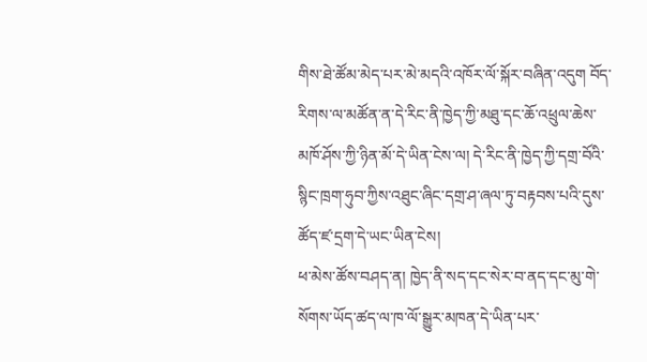གིས་ཐེ་ཚོམ་མེད་པར་མེ་མདའི་འཁོར་ལོ་སྐོར་བཞིན་འདུག བོད་རིགས་ལ་མཚོན་ན་དེ་རིང་ནི་ཁྱེད་ཀྱི་མཐུ་དང་ཆོ་འཕྲུལ་ཆེས་མཁོ་ཤོས་ཀྱི་ཉིན་མོ་དེ་ཡིན་ངེས་ལ། དེ་རིང་ནི་ཁྱེད་ཀྱི་དགྲ་བོའི་སྙིང་ཁྲག་ཧུབ་ཀྱིས་འཐུང་ཞིང་དགྲ་ཤ་ཞལ་ཏུ་བརྟབས་པའི་དུས་ཚོད་ཛ་དྲག་དེ་ཡང་ཡིན་ངེས།
ཕ་མེས་ཚོས་བཤད་ན། ཁྱེད་ནི་སད་དང་སེར་བ་ནད་དང་མུ་གེ་སོགས་ཡོད་ཚད་ལ་ཁ་ལོ་སྒྱུར་མཁན་དེ་ཡིན་པར་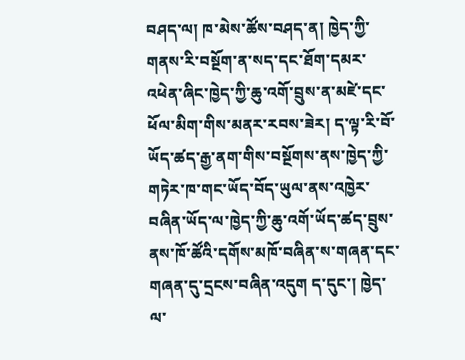བཤད་ལ། ཁ་མེས་ཚོས་བཤད་ན། ཁྱེད་ཀྱི་གནས་རི་བསྔོག་ན་སད་དང་ཐོག་དམར་འཕེན་ཞིང་ཁྱེད་ཀྱི་ཆུ་འགོ་བྲུས་ན་མཛེ་དང་ཕོལ་མིག་གིས་མནར་རབས་ཟེར། ད་ལྟ་རི་བོ་ཡོད་ཚད་རྒྱ་ནག་གིས་བསྔོགས་ནས་ཁྱེད་ཀྱི་གཏེར་ཁ་གང་ཡོད་བོད་ཡུལ་ནས་འཁྱེར་བཞིན་ཡོད་ལ་ཁྱེད་ཀྱི་ཆུ་འགོ་ཡོད་ཚད་བྲུས་ནས་ཁོ་ཚོའི་དགོས་མཁོ་བཞིན་ས་གཞན་དང་གཞན་དུ་དྲངས་བཞིན་འདུག ད་དུང་། ཁྱེད་ལ་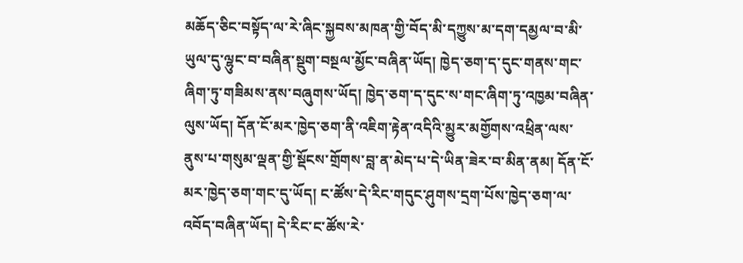མཆོད་ཅིང་བསྟོད་ལ་རེ་ཞིང་སྐྱབས་མཁན་གྱི་བོད་མི་དཀྱུས་མ་དག་དམྱལ་བ་མི་ཡུལ་དུ་ལྷུང་བ་བཞིན་སྡུག་བསྔལ་མྱོང་བཞིན་ཡོད། ཁྱེད་ཅག་ད་དུང་གནས་གང་ཞིག་ཏུ་གཟིམས་ནས་བཞུགས་ཡོད། ཁྱེད་ཅག་ད་དུང་ས་གང་ཞིག་ཏུ་འཁྱམ་བཞིན་ལུས་ཡོད། དོན་ངོ་མར་ཁྱེད་ཅག་ནི་འཇིག་རྟེན་འདིའི་མྱུར་མགྱོགས་འཕྲིན་ལས་ནུས་པ་གསུམ་ལྡན་གྱི་སྡོངས་གྲོགས་བླ་ན་མེད་པ་དེ་ཡིན་ཟེར་བ་མིན་ནམ། དོན་ངོ་མར་ཁྱེད་ཅག་གང་དུ་ཡོད། ང་ཚོས་དེ་རིང་གདུང་ཤུགས་དྲག་པོས་ཁྱེད་ཅག་ལ་འབོད་བཞིན་ཡོད། དེ་རིང་ང་ཚོས་རེ་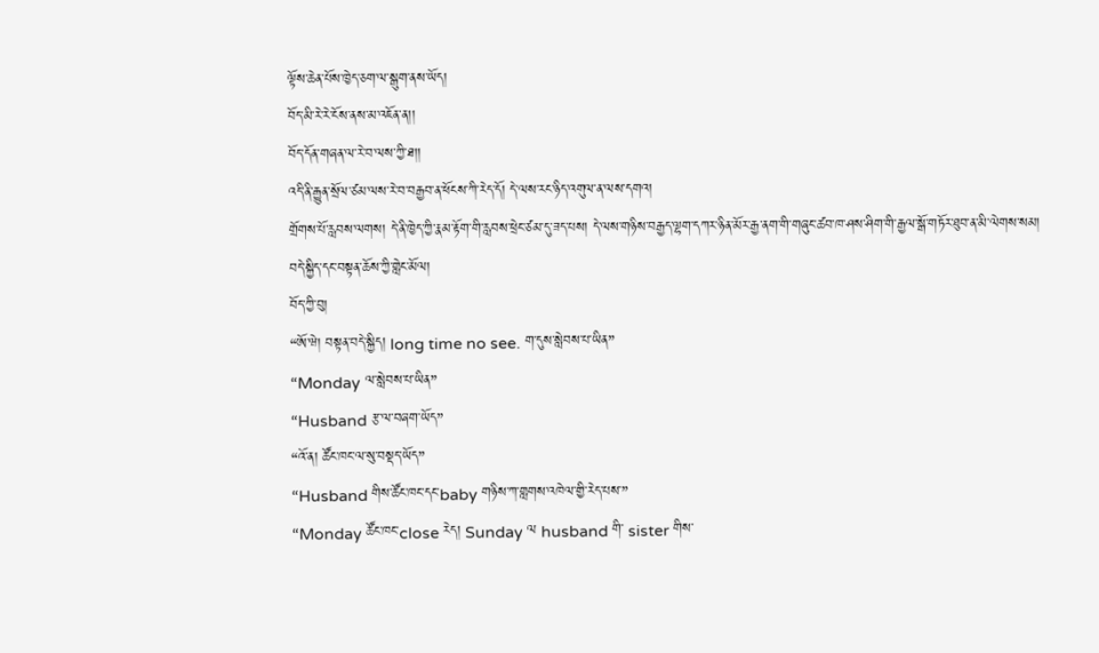ལྟོས་ཆེན་པོས་ཁྱེད་ཅག་ལ་སྒུག་ནས་ཡོད།
བོད་མི་རེ་རེ་ངོས་ནས་མ་འཇོན་ན།།
བོད་དོན་གཞན་ལ་རེ་བ་ལས་ཀྱི་ཐ།།
འདི་ནི་རྒྱུན་སྲོལ་ཙམ་ལས་རེ་བ་བརྒྱབ་ན་ཕོངས་ཀི་རེད་དོ། དེ་ལས་རང་ཉིད་འགུལ་ན་ལས་དགའ།
གྲོགས་པོ་རླབས་ལགས། དེ་ནི་ཁྱེད་ཀྱི་རྣམ་རྟོག་གི་རླབས་ཕྲེང་ཙམ་དུ་ཟད་པས། དེ་ལས་གཉིས་བརྒྱད་ལྷག་དཀར་ཉིན་མོར་རྒྱ་ནག་གི་གཞུང་ཚབ་ཁ་ཤས་ཤིག་གི་རྒྱལ་སྒོ་གཏོར་ཐུབ་ན་མི་ལེགས་སམ།
བདེ་སྐྱིད་དང་བསྟན་ཆོས་ཀྱི་གླེང་མོལ།
བོད་ཀྱི་བུ།
“ཨོ་ཝེ། བསྟན་བདེ་སྐྱིད། long time no see. ག་དུས་སླེབས་པ་ཡིན”
“Monday ལ་སླེབས་པ་ཡིན”
“Husband རྩ་ལ་བཞག་ཡོད”
“འོ་ན། ཚོང་ཁང་ལ་སུ་བསྡད་ཡོད”
“Husband གིས་ཚོང་ཁང་དང་baby གཉིས་ཀ་གླགས་འཁེལ་གྱི་རེད་པས་”
“Monday ཚོང་ཁང་close རེད། Sunday ལ husband གི་ sister གིས་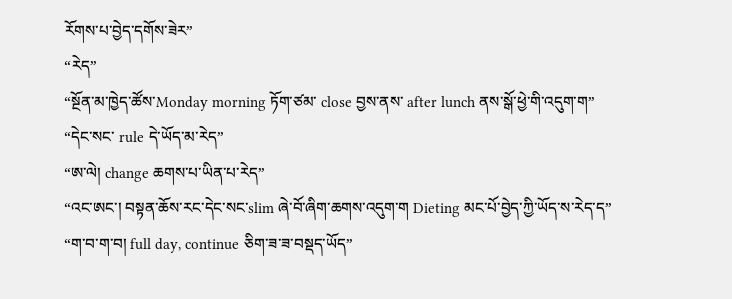རོགས་པ་བྱེད་དགོས་ཟེར”
“རེད”
“སྔོན་མ་ཁྱེད་ཚོས་Monday morning ཏོག་ཙམ་ close བྱས་ནས་ after lunch ནས་སྒོ་ཕྱེ་གི་འདུག་ག”
“དེང་སང་ rule དེ་ཡོད་མ་རེད”
“ཨ་ལེ། change ཆགས་པ་ཡིན་པ་རེད”
“འང་ཨང་། བསྟན་ཆོས་རང་དེང་སང་slim ཞེ་བོ་ཞིག་ཆགས་འདུག་ག Dieting མང་པོ་བྱེད་ཀྱི་ཡོད་ས་རེད་ད”
“ག་བ་ག་བ། full day, continue ཅིག་ཟ་ཟ་བསྡད་ཡོད”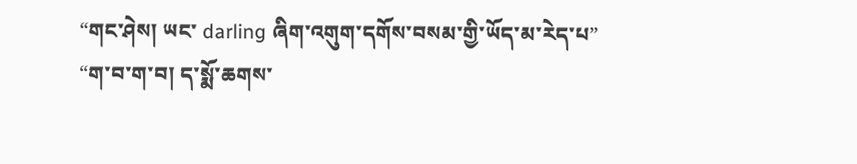“གང་ཤེས། ཡང་ darling ཞིག་འགུག་དགོས་བསམ་གྱི་ཡོད་མ་རེད་པ”
“ག་བ་ག་བ། ད་སྨོ་ཆགས་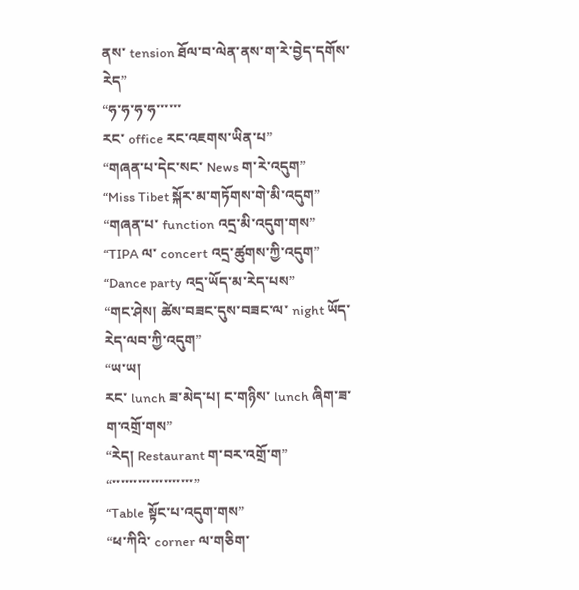ནས་ tension ཐོལ་བ་ལེན་ནས་ག་རེ་བྱེད་དགོས་རེད”
“ཧ་ཧ་ཧ་ཧ་་་་་་
རང་ office རང་འཇགས་ཡིན་པ”
“གཞན་པ་དེང་སང་ News ག་རེ་འདུག”
“Miss Tibet སྐོར་མ་གཏོགས་གེ་མི་འདུག”
“གཞན་པ་ function འདྲ་མི་འདུག་གས”
“TIPA ལ་ concert འདྲ་ཚུགས་ཀྱི་འདུག”
“Dance party འདྲ་ཡོད་མ་རེད་པས”
“གང་ཤེས། ཚེས་བཟང་དུས་བཟང་ལ་ night ཡོད་རེད་ལབ་ཀྱི་འདུག”
“ཡ་ཡ།
རང་ lunch ཟ་མེད་པ། ང་གཉིས་ lunch ཞིག་ཟ་ག་འགྲོ་གས”
“རེད། Restaurant ག་བར་འགྲོ་ག”
“་་་་་་་་་་་་་་་་་་་”
“Table སྟོང་པ་འདུག་གས”
“ཕ་ཀིའི་ corner ལ་གཅིག་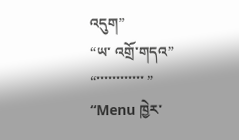འདུག”
“ཡ་ འགྲོ་གདའ”
“་་་་་་་་་་་་ ”
“Menu ཁྱེར་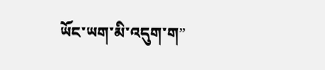ཡོང་ཡག་མི་འདུག་ག”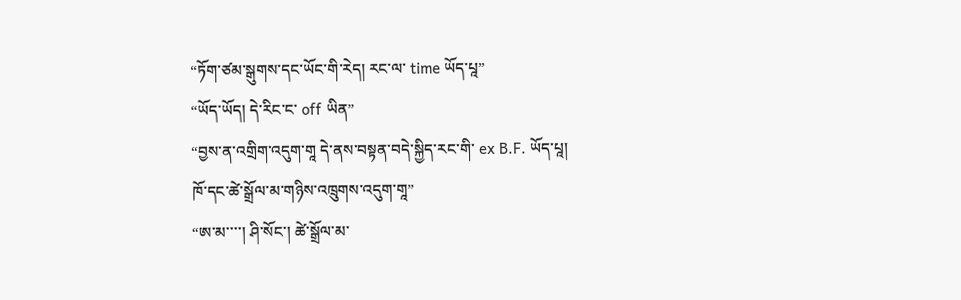“ཏོག་ཙམ་སྒུགས་དང་ཡོང་གི་རེད། རང་ལ་ time ཡོད་པཱ”
“ཡོད་ཡོད། དེ་རིང་ང་ off ཡིན”
“བྱས་ན་འགྲིག་འདུག་གཱ དེ་ནས་བསྟན་བདེ་སྐྱིད་རང་གི་ ex B.F. ཡོད་པཱ། ཁོ་དང་ཚེ་སྒྲོལ་མ་གཉིས་འཁྲུགས་འདུག་གཱ”
“ཨ་མ་་་་། ཤི་སོང་། ཚེ་སྒྲོལ་མ་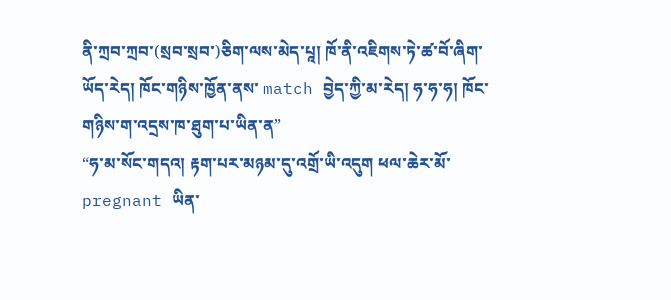ནི་ཀྲབ་ཀྲབ་(སྲབ་སྲབ་)ཅིག་ལས་མེད་པཱ། ཁོ་ནི་འཇིགས་ཏེ་ཚ་བོ་ཞིག་ཡོད་རེད། ཁོང་གཉིས་ཁྱོན་ནས་ match བྱེད་ཀྱི་མ་རེད། ཧ་ཧ་ཧ། ཁོང་གཉིས་ག་འདྲས་ཁ་ཐུག་པ་ཡིན་ན”
“ཧ་མ་སོང་གདའ། རྟག་པར་མཉམ་དུ་འགྲོ་ཡི་འདུག ཕལ་ཆེར་མོ་ pregnant ཡིན་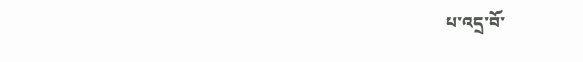པ་འདྲ་བོ་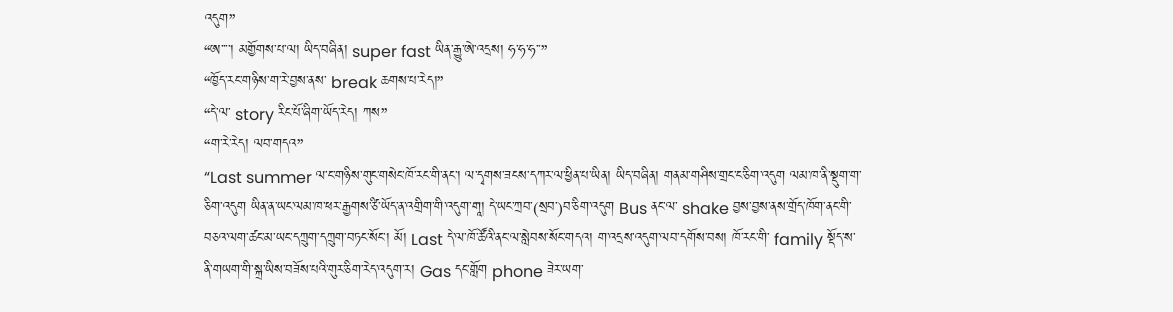འདུག”
“ཨ་་་་། མགྱོགས་པ་ལ། ཡིད་བཞིན། super fast ཡིན་རྒྱུ་ཨེ་འདྲས། ཧ་ཧ་ཧ་་”
“ཁྱོད་རང་གཉིས་ག་རེ་བྱས་ནས་ break ཆགས་པ་རེད།”
“དེ་ལ་ story རིང་པོ་ཞིག་ཡོད་རེད། ཀས”
“ག་རེ་རེད། ལབ་གདའ”
“Last summer ལ་ང་གཉིས་གུང་གསེང་ཁོ་རང་གི་ནང་། ལ་དྭགས་ཟངས་དཀར་ལ་ཕྱིན་པ་ཡིན། ཡིད་བཞིན། གནམ་གཤིས་གྲང་ང་ཅིག་འདུག ལམ་ཁ་ནི་སྡུག་ག་ཅིག་འདུག ཡིན་ན་ཡང་ལམ་ཁ་ཕར་རྒྱགས་ཙི་ཡོད་ན་འགྲིག་གི་འདུག་གཱ། དེ་ཡང་ཀྲབ་(སྲབ་)བ་ཅིག་འདུག Bus ནང་ལ་ shake བྱས་བྱས་ནས་གྲོད་ཁོག་ནང་གི་བཅའ་ལག་ཚང་མ་ཡང་དཀྲུག་དཀྲུག་བཏང་སོང་། མོ། Last དེ་ལ་ཁོ་ཚོའི་ནང་ལ་སླེབས་སོང་གདའ། ག་འདྲས་འདུག་ལབ་དགོས་བས། ཁོ་རང་གི་ family སྡོད་ས་ནི་གཡག་གི་སྐྲ་ཡིས་བཟོས་པའི་གུར་ཅིག་རེད་འདུག་ར། Gas དང་གློག phone ཟེར་ཡག་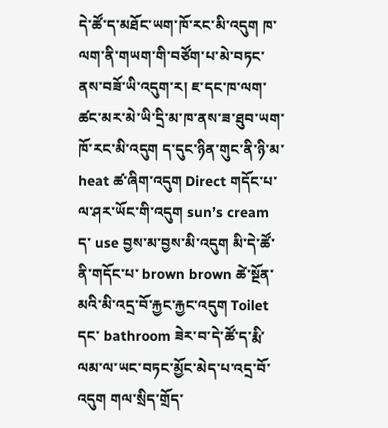དེ་ཚོ་ད་མཐོང་ཡག་ཁོ་རང་མི་འདུག ཁ་ལག་ནི་གཡག་གི་བཙོག་པ་མེ་བཏང་ནས་བཟོ་ཡི་འདུག་ར། ཇ་དང་ཁ་ལག་ཚང་མར་མེ་ཡི་དྲི་མ་ཁ་ནས་ཟ་ཐུབ་ཡག་ཁོ་རང་མི་འདུག ད་དུང་ཉིན་གུང་ནི་ཉི་མ་ heat ཚ་ཞིག་འདུག Direct གདོང་པ་ལ་ཤར་ཡོང་གི་འདུག sun’s cream ད་ use བྱས་མ་བྱས་མི་འདུག མི་དེ་ཚོ་ནི་གདོང་པ་ brown brown ཚེ་སྔོན་མའི་མི་འདྲ་བོ་རྐྱང་རྐྱང་འདུག Toilet དང་ bathroom ཟེར་བ་དེ་ཚོ་ད་རྨི་ལམ་ལ་ཡང་བཏང་མྱོང་མེད་པ་འདྲ་བོ་འདུག གལ་སྲིད་གྲོད་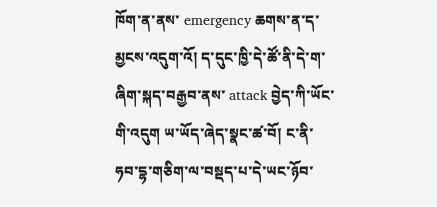ཁོག་ན་ནས་ emergency ཆགས་ན་ད་མྱངས་འདུག་འོ། ད་དུང་ཁྱི་དེ་ཚོ་ནི་དེ་ག་ཞིག་སྐད་བརྒྱབ་ནས་ attack བྱེད་ཀི་ཡོང་གི་འདུག ཡ་ཡོད་ཞེད་སྣང་ཚ་བོ། ང་ནི་ཧབ་དྷ་གཅིག་ལ་བསྡད་པ་དེ་ཡང་ཉོབ་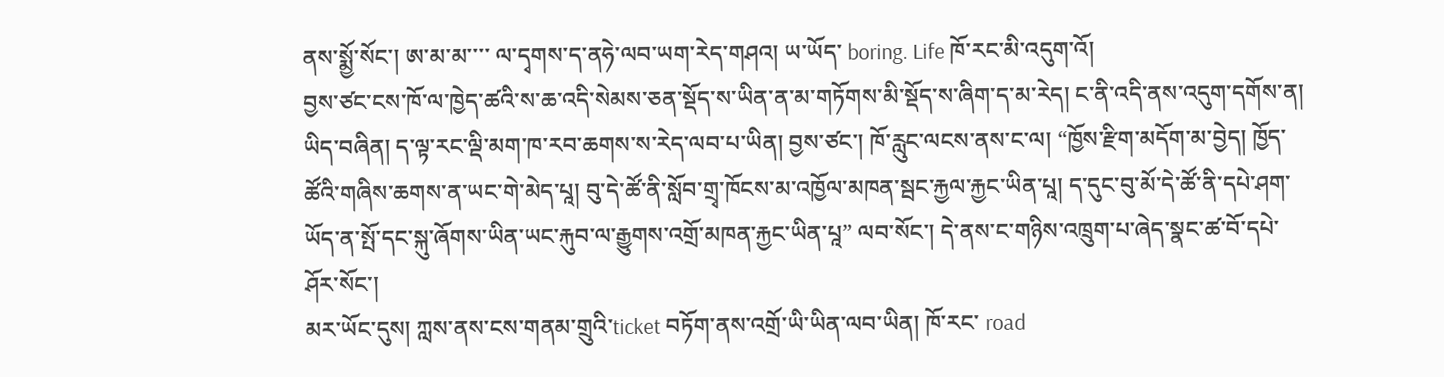ནས་སྨྱོ་སོང་། ཨ་མ་མ་་་་ ལ་དྭགས་ད་ནཧེ་ལབ་ཡག་རེད་གཤའ། ཡ་ཡོད་ boring. Life ཁོ་རང་མི་འདུག་འོ།
བྱས་ཙང་ངས་ཁོ་ལ་ཁྱེད་ཚའི་ས་ཆ་འདི་སེམས་ཅན་སྡོད་ས་ཡིན་ན་མ་གཏོགས་མི་སྡོད་ས་ཞིག་ད་མ་རེད། ང་ནི་འདི་ནས་འདུག་དགོས་ན། ཡིད་བཞིན། ད་ལྟ་རང་ལྡི་མག་ཁ་རབ་ཆགས་ས་རེད་ལབ་པ་ཡིན། བྱས་ཙང་། ཁོ་རླུང་ལངས་ནས་ང་ལ། “ཁྱོས་རྫིག་མདོག་མ་བྱེད། ཁྱོད་ཚོའི་གཞིས་ཆགས་ན་ཡང་གེ་མེད་པཱ། བུ་དེ་ཚོ་ནི་སློབ་གྲྭ་ཁོངས་མ་འཁྱོལ་མཁན་སྦང་རྐྱལ་རྐྱང་ཡིན་པཱ། ད་དུང་བུ་མོ་དེ་ཚོ་ནི་དཔེ་ཤག་ཡོད་ན་སྤོ་དང་སྐུ་ཞོགས་ཡིན་ཡང་རྐུབ་ལ་རྒྱུགས་འགྲོ་མཁན་རྐྱང་ཡིན་པཱ” ལབ་སོང་། དེ་ནས་ང་གཉིས་འཁྲུག་པ་ཞེད་སྣང་ཚ་བོ་དཔེ་ཤོར་སོང་།
མར་ཡོང་དུས། ཀླས་ནས་ངས་གནམ་གྲུའི་ticket བཏོག་ནས་འགྲོ་ཡི་ཡིན་ལབ་ཡིན། ཁོ་རང་ road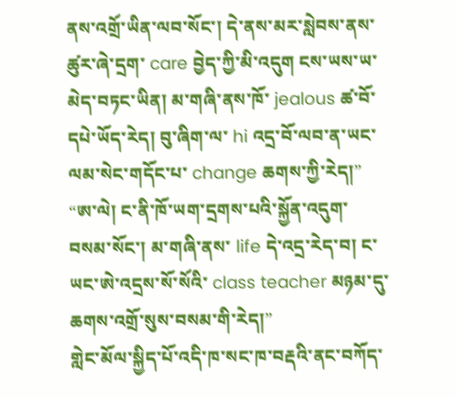ནས་འགྲོ་ཡིན་ལབ་སོང་། དེ་ནས་མར་སླེབས་ནས་ཚུར་ཞེ་དྲག་ care བྱེད་ཀྱི་མི་འདུག ངས་ཡས་ཡ་མེད་བཏང་ཡིན། མ་གཞི་ནས་ཁོ་ jealous ཚ་བོ་དཔེ་ཡོད་རེད། བུ་ཞིག་ལ་ hi འདྲ་བོ་ལབ་ན་ཡང་ལམ་སེང་གདོང་པ་ change ཆགས་ཀྱི་རེད།”
“ཨ་ལེ། ང་ནི་ཁོ་ཡག་དྲགས་པའི་སྐྱོན་འདུག་བསམ་སོང་། མ་གཞི་ནས་ life དེ་འདྲ་རེད་བ། ང་ཡང་ཨེ་འདྲས་སོ་སོའི་ class teacher མཉམ་དུ་ཆགས་འགྲོ་སུས་བསམ་གི་རེད།”
གླེང་མོལ་སྐྱིད་པོ་འདི་ཁ་སང་ཁ་བརྡའི་ནང་བཀོད་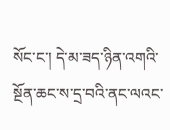སོང་ང་། དེ་མ་ཟད་ཉིན་འགའི་སྔོན་ཆང་ས་དྲ་བའི་ནང་ལའང་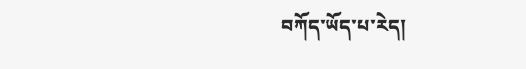བཀོད་ཡོད་པ་རེད།